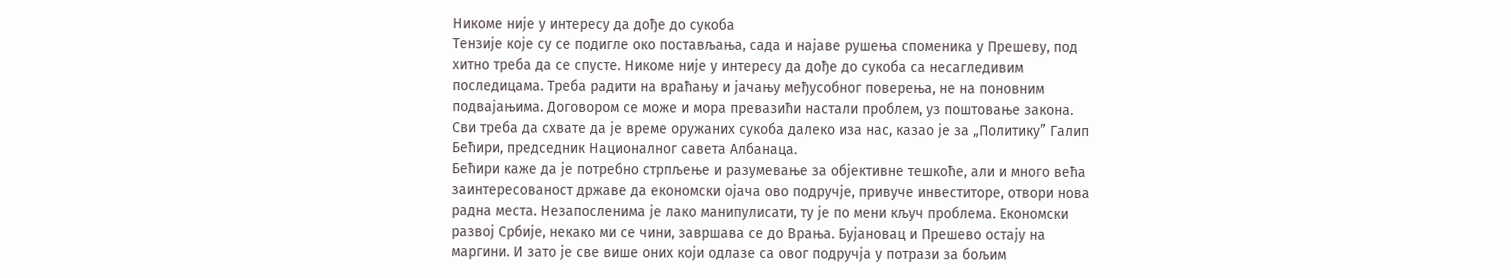Никоме није у интересу да дође до сукоба
Тензије које су се подигле око постављања, сада и најаве рушења споменика у Прешеву, под хитно треба да се спусте. Никоме није у интересу да дође до сукоба са несагледивим последицама. Треба радити на враћању и јачању међусобног поверења, не на поновним подвајањима. Договором се може и мора превазићи настали проблем, уз поштовање закона. Сви треба да схвате да је време оружаних сукоба далеко иза нас, казао је за „Политику” Галип Бећири, председник Националног савета Албанаца.
Бећири каже да је потребно стрпљење и разумевање за објективне тешкоће, али и много већа заинтересованост државе да економски ојача ово подручје, привуче инвеститоре, отвори нова радна места. Незапосленима је лако манипулисати, ту је по мени кључ проблема. Економски развој Србије, некако ми се чини, завршава се до Врања. Бујановац и Прешево остају на маргини. И зато је све више оних који одлазе са овог подручја у потрази за бољим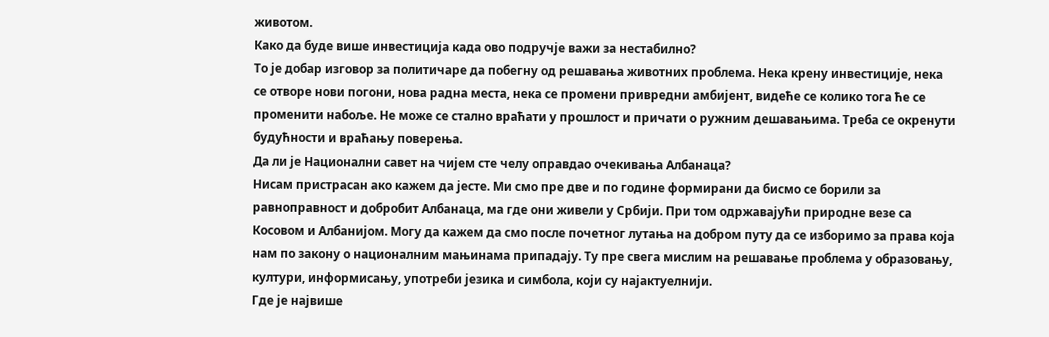животом.
Како да буде више инвестиција када ово подручје важи за нестабилно?
То је добар изговор за политичаре да побегну од решавања животних проблема. Нека крену инвестиције, нека се отворе нови погони, нова радна места, нека се промени привредни амбијент, видеће се колико тога ће се променити набоље. Не може се стално враћати у прошлост и причати о ружним дешавањима. Треба се окренути будућности и враћању поверења.
Да ли је Национални савет на чијем сте челу оправдао очекивања Албанаца?
Нисам пристрасан ако кажем да јесте. Ми смо пре две и по године формирани да бисмо се борили за равноправност и добробит Албанаца, ма где они живели у Србији. При том одржавајући природне везе са Косовом и Албанијом. Могу да кажем да смо после почетног лутања на добром путу да се изборимо за права која нам по закону о националним мањинама припадају. Ту пре свега мислим на решавање проблема у образовању, култури, информисању, употреби језика и симбола, који су најактуелнији.
Где је највише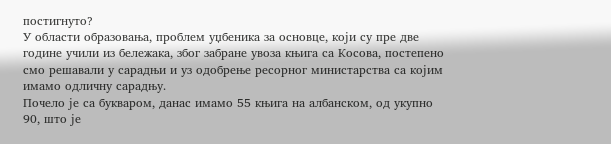постигнуто?
У области образовања, проблем уџбеника за основце, који су пре две године учили из бележака, због забране увоза књига са Косова, постепено смо решавали у сарадњи и уз одобрење ресорног министарства са којим имамо одличну сарадњу.
Почело је са букваром, данас имамо 55 књига на албанском, од укупно 90, што је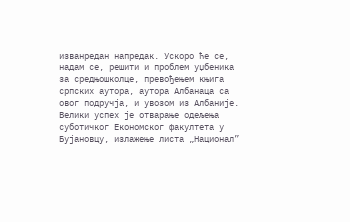изванредан напредак. Ускоро ће се, надам се, решити и проблем уџбеника за средњошколце, превођењем књига српских аутора, аутора Албанаца са овог подручја, и увозом из Албаније. Велики успех је отварање одељења суботичког Економског факултета у Бујановцу, излажење листа „Национал”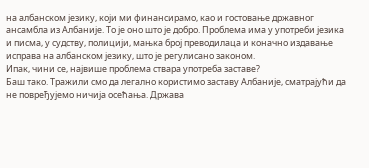на албанском језику, који ми финансирамо, као и гостовање државног ансамбла из Албаније. То је оно што је добро. Проблема има у употреби језика и писма, у судству, полицији, мањка број преводилаца и коначно издавање исправа на албанском језику, што је регулисано законом.
Ипак, чини се, највише проблема ствара употреба заставе?
Баш тако. Тражили смо да легално користимо заставу Албаније, сматрајући да не повређујемо ничија осећања. Држава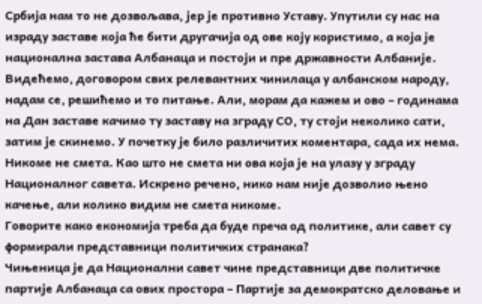Србија нам то не дозвољава, јер је противно Уставу. Упутили су нас на израду заставе која ће бити другачија од ове коју користимо, а која је национална застава Албанаца и постоји и пре државности Албаније. Видећемо, договором свих релевантних чинилаца у албанском народу, надам се, решићемо и то питање. Али, морам да кажем и ово – годинама на Дан заставе качимо ту заставу на зграду СО, ту стоји неколико сати, затим је скинемо. У почетку је било различитих коментара, сада их нема. Никоме не смета. Као што не смета ни ова која је на улазу у зграду Националног савета. Искрено речено, нико нам није дозволио њено качење, али колико видим не смета никоме.
Говорите како економија треба да буде преча од политике, али савет су формирали представници политичких странака?
Чињеница је да Национални савет чине представници две политичке партије Албанаца са ових простора – Партије за демократско деловање и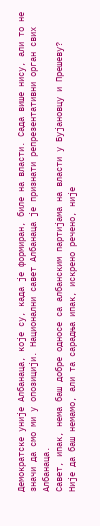Демократске уније Албанаца, које су, када је формиран, биле на власти. Сада више нису, али то не значи да смо ми у опозицији. Национални савет Албанаца је признати репрезентативни орган свих Албанаца.
Савет, ипак, нема баш добре односе са албанским партијама на власти у Бујановцу и Прешеву?
Није да баш немамо, али та сарадња ипак, искрено речено, није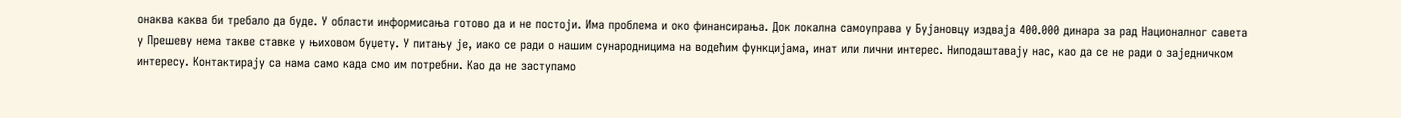онаква каква би требало да буде. У области информисања готово да и не постоји. Има проблема и око финансирања. Док локална самоуправа у Бујановцу издваја 400.000 динара за рад Националног савета у Прешеву нема такве ставке у њиховом буџету. У питању је, иако се ради о нашим сународницима на водећим функцијама, инат или лични интерес. Ниподаштавају нас, као да се не ради о заједничком интересу. Контактирају са нама само када смо им потребни. Као да не заступамо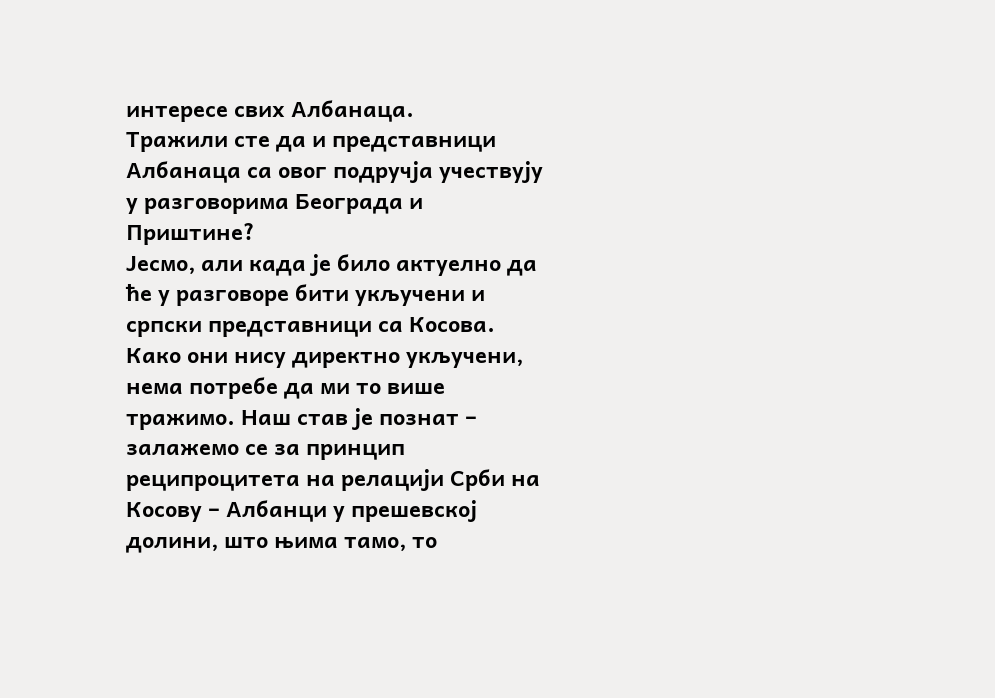интересе свих Албанаца.
Тражили сте да и представници Албанаца са овог подручја учествују у разговорима Београда и Приштине?
Јесмо, али када је било актуелно да ће у разговоре бити укључени и српски представници са Косова. Како они нису директно укључени, нема потребе да ми то више тражимо. Наш став је познат – залажемо се за принцип реципроцитета на релацији Срби на Косову – Албанци у прешевској долини, што њима тамо, то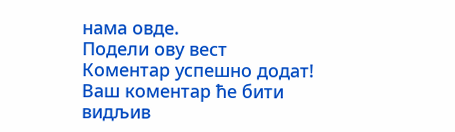нама овде.
Подели ову вест
Комeнтар успeшно додат!
Ваш комeнтар ћe бити видљив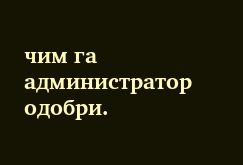чим га администратор одобри.